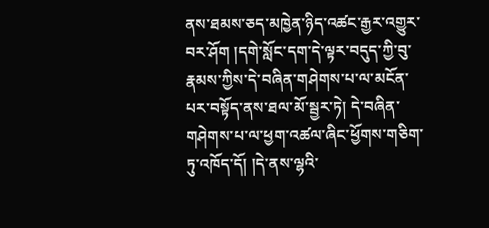ནས་ཐམས་ཅད་མཁྱེན་ཉིད་འཚང་རྒྱར་འགྱུར་བར་ཤོག །དགེ་སློང་དག་དེ་ལྟར་བདུད་ཀྱི་བུ་རྣམས་ཀྱིས་དེ་བཞིན་གཤེགས་པ་ལ་མངོན་པར་བསྟོད་ནས་ཐལ་མོ་སྦྱར་ཏེ། དེ་བཞིན་གཤེགས་པ་ལ་ཕྱག་འཚལ་ཞིང་ཕྱོགས་གཅིག་ཏུ་འཁོད་དོ། །དེ་ནས་ལྷའི་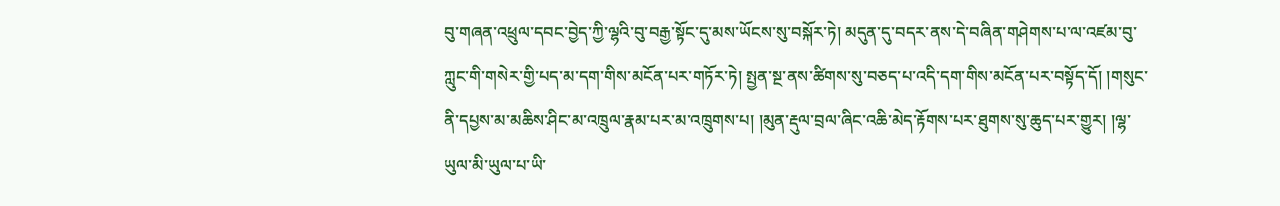བུ་གཞན་འཕྲུལ་དབང་བྱེད་ཀྱི་ལྷའི་བུ་བརྒྱ་སྟོང་དུ་མས་ཡོངས་སུ་བསྐོར་ཏེ། མདུན་དུ་བདར་ནས་དེ་བཞིན་གཤེགས་པ་ལ་འཛམ་བུ་ཀླུང་གི་གསེར་གྱི་པད་མ་དག་གིས་མངོན་པར་གཏོར་ཏེ། སྤྱན་སྔ་ནས་ཚིགས་སུ་བཅད་པ་འདི་དག་གིས་མངོན་པར་བསྟོད་དོ། །གསུང་ནི་དཔྱས་མ་མཆིས་ཤིང་མ་འཁྲུལ་རྣམ་པར་མ་འཁྲུགས་པ། །མུན་རྡུལ་བྲལ་ཞིང་འཆི་མེད་རྟོགས་པར་ཐུགས་སུ་ཆུད་པར་གྱུར། །ལྷ་ཡུལ་མི་ཡུལ་པ་ཡི་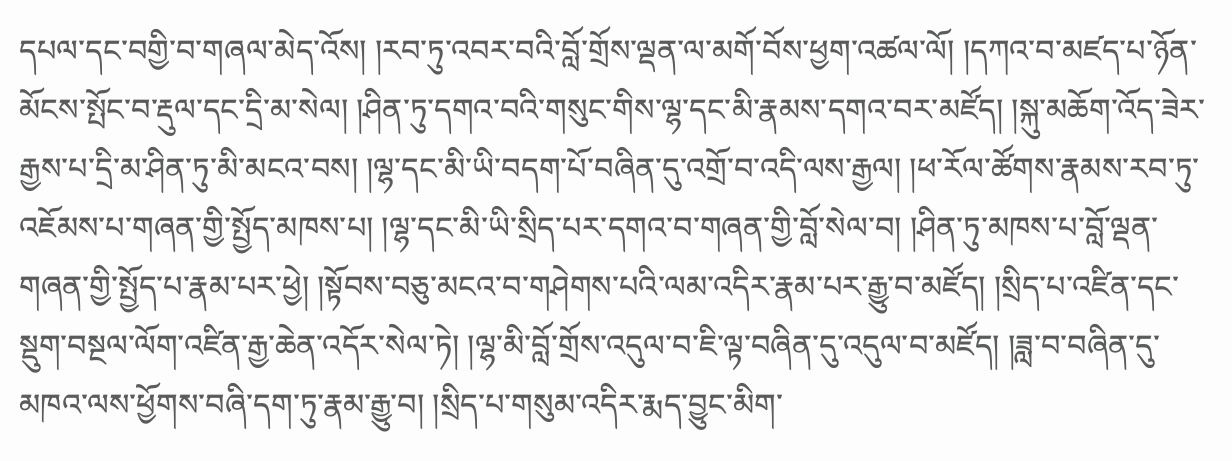དཔལ་དང་བགྱི་བ་གཞལ་མེད་འོས། །རབ་ཏུ་འབར་བའི་བློ་གྲོས་ལྡན་ལ་མགོ་བོས་ཕྱག་འཚལ་ལོ། །དཀའ་བ་མཛད་པ་ཉོན་མོངས་སྤོང་བ་རྡུལ་དང་དྲི་མ་སེལ། །ཤིན་ཏུ་དགའ་བའི་གསུང་གིས་ལྷ་དང་མི་རྣམས་དགའ་བར་མཛོད། །སྐུ་མཆོག་འོད་ཟེར་རྒྱས་པ་དྲི་མ་ཤིན་ཏུ་མི་མངའ་བས། །ལྷ་དང་མི་ཡི་བདག་པོ་བཞིན་དུ་འགྲོ་བ་འདི་ལས་རྒྱལ། །ཕ་རོལ་ཚོགས་རྣམས་རབ་ཏུ་འཇོམས་པ་གཞན་གྱི་སྤྱོད་མཁས་པ། །ལྷ་དང་མི་ཡི་སྲིད་པར་དགའ་བ་གཞན་གྱི་བློ་སེལ་བ། །ཤིན་ཏུ་མཁས་པ་བློ་ལྡན་གཞན་གྱི་སྤྱོད་པ་རྣམ་པར་ཕྱེ། །སྟོབས་བཅུ་མངའ་བ་གཤེགས་པའི་ལམ་འདིར་རྣམ་པར་རྒྱུ་བ་མཛོད། །སྲིད་པ་འཛིན་དང་སྡུག་བསྔལ་ལོག་འཛིན་རྒྱ་ཆེན་འདོར་སེལ་ཏེ། །ལྷ་མི་བློ་གྲོས་འདུལ་བ་ཇི་ལྟ་བཞིན་དུ་འདུལ་བ་མཛོད། །ཟླ་བ་བཞིན་དུ་མཁའ་ལས་ཕྱོགས་བཞི་དག་ཏུ་རྣམ་རྒྱུ་བ། །སྲིད་པ་གསུམ་འདིར་རྨད་བྱུང་མིག་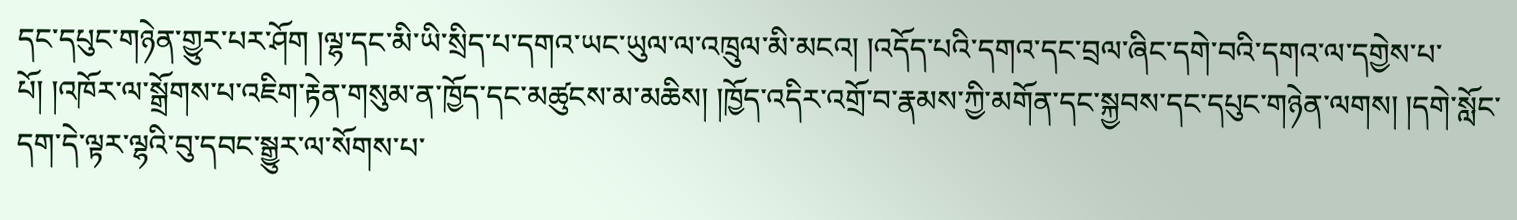དང་དཔུང་གཉེན་གྱུར་པར་ཤོག །ལྷ་དང་མི་ཡི་སྲིད་པ་དགའ་ཡང་ཡུལ་ལ་འཁྲུལ་མི་མངའ། །འདོད་པའི་དགའ་དང་བྲལ་ཞིང་དགེ་བའི་དགའ་ལ་དགྱེས་པ་པོ། །འཁོར་ལ་སྒྲོགས་པ་འཇིག་རྟེན་གསུམ་ན་ཁྱོད་དང་མཚུངས་མ་མཆིས། །ཁྱོད་འདིར་འགྲོ་བ་རྣམས་ཀྱི་མགོན་དང་སྐྱབས་དང་དཔུང་གཉེན་ལགས། །དགེ་སློང་དག་དེ་ལྟར་ལྷའི་བུ་དབང་སྒྱུར་ལ་སོགས་པ་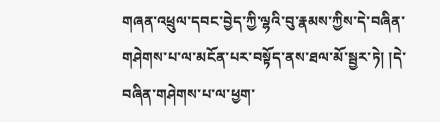གཞན་འཕྲུལ་དབང་བྱེད་ཀྱི་ལྷའི་བུ་རྣམས་ཀྱིས་དེ་བཞིན་གཤེགས་པ་ལ་མངོན་པར་བསྟོད་ནས་ཐལ་མོ་སྦྱར་ཏེ། །དེ་བཞིན་གཤེགས་པ་ལ་ཕྱག་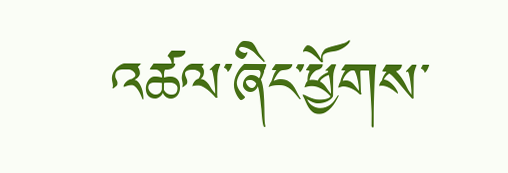འཚལ་ཞིང་ཕྱོགས་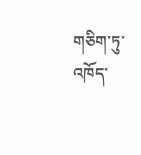གཅིག་ཏུ་འཁོད་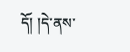དོ། །དེ་ནས་